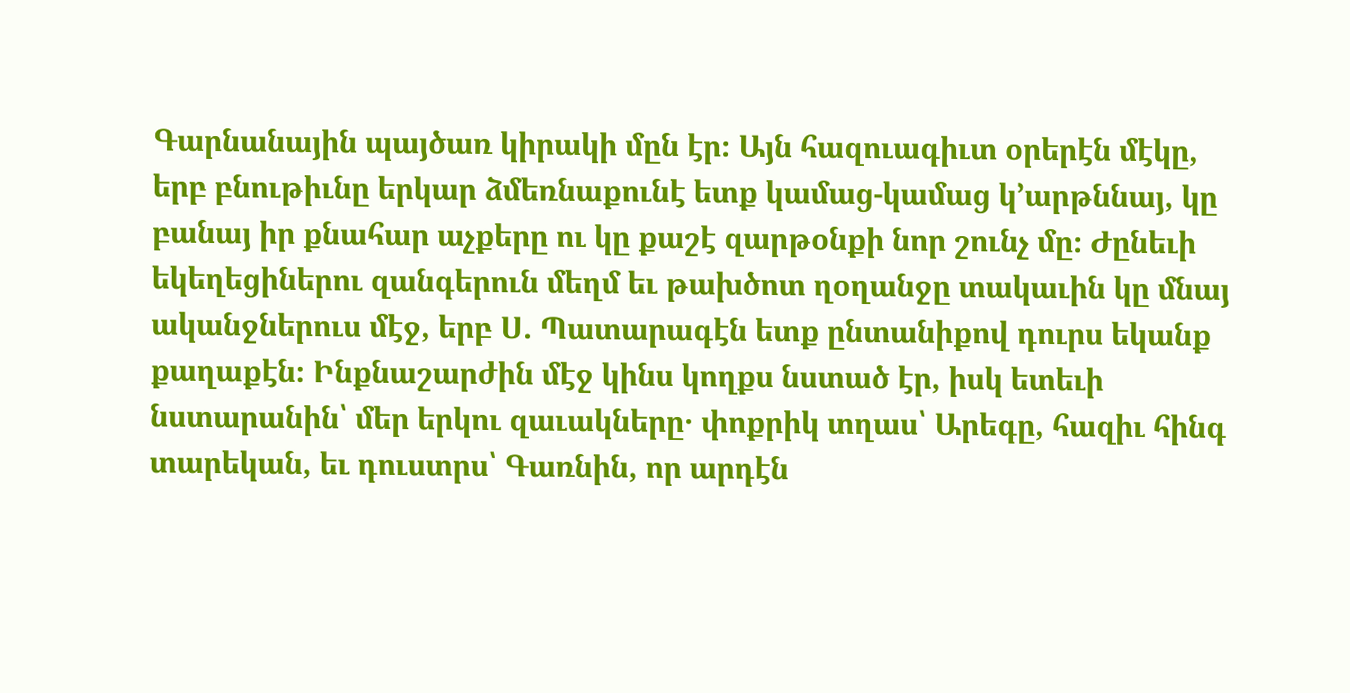Գարնանային պայծառ կիրակի մըն էր։ Այն հազուագիւտ օրերէն մէկը, երբ բնութիւնը երկար ձմեռնաքունէ ետք կամաց-կամաց կ՚արթննայ, կը բանայ իր քնահար աչքերը ու կը քաշէ զարթօնքի նոր շունչ մը։ Ժընեւի եկեղեցիներու զանգերուն մեղմ եւ թախծոտ ղօղանջը տակաւին կը մնայ ականջներուս մէջ, երբ Ս. Պատարագէն ետք ընտանիքով դուրս եկանք քաղաքէն։ Ինքնաշարժին մէջ կինս կողքս նստած էր, իսկ ետեւի նստարանին՝ մեր երկու զաւակները․ փոքրիկ տղաս՝ Արեգը, հազիւ հինգ տարեկան, եւ դուստրս՝ Գառնին, որ արդէն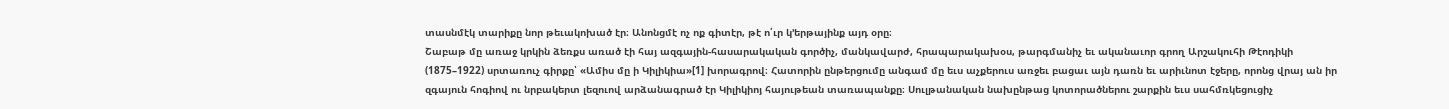տասնմէկ տարիքը նոր թեւակոխած էր։ Անոնցմէ ոչ ոք գիտէր, թէ ո՛ւր կ՚երթայինք այդ օրը։
Շաբաթ մը առաջ կրկին ձեռքս առած էի հայ ազգային-հասարակական գործիչ, մանկավարժ, հրապարակախօս, թարգմանիչ եւ ականաւոր գրող Արշակուհի Թէոդիկի (1875–1922) սրտառուչ գիրքը՝ «Ամիս մը ի Կիլիկիա»[1] խորագրով։ Հատորին ընթերցումը անգամ մը եւս աչքերուս առջեւ բացաւ այն դառն եւ արիւնոտ էջերը, որոնց վրայ ան իր զգայուն հոգիով ու նրբակերտ լեզուով արձանագրած էր Կիլիկիոյ հայութեան տառապանքը։ Սուլթանական նախընթաց կոտորածներու շարքին եւս սահմռկեցուցիչ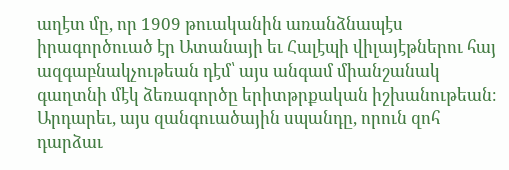աղէտ մը, որ 1909 թուականին առանձնապէս իրագործուած էր Ատանայի եւ Հալէպի վիլայէթներու հայ ազգաբնակչութեան դէմ՝ այս անգամ միանշանակ գաղտնի մէկ ձեռագործը երիտթրքական իշխանութեան։ Արդարեւ, այս զանգուածային սպանդը, որուն զոհ դարձաւ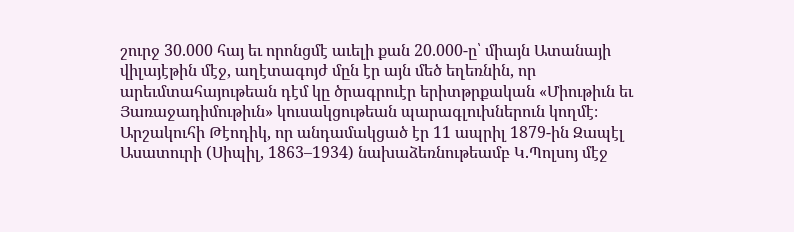շուրջ 30.000 հայ եւ որոնցմէ աւելի քան 20.000-ը՝ միայն Ատանայի վիլայէթին մէջ, աղէտագոյժ մըն էր այն մեծ եղեռնին, որ արեւմտահայութեան դէմ կը ծրագրուէր երիտթրքական «Միութիւն եւ Յառաջադիմութիւն» կուսակցութեան պարագլուխներուն կողմէ։
Արշակուհի Թէոդիկ, որ անդամակցած էր 11 ապրիլ 1879-ին Զապէլ Ասատուրի (Սիպիլ, 1863–1934) նախաձեռնութեամբ Կ.Պոլսոյ մէջ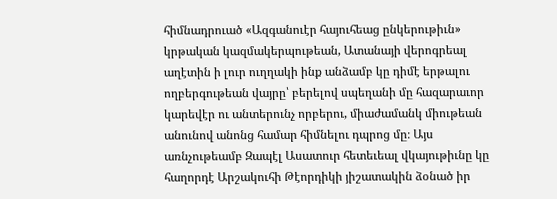հիմնադրուած «Ազգանուէր հայուհեաց ընկերութիւն» կրթական կազմակերպութեան, Ատանայի վերոգրեալ աղէտին ի լուր ուղղակի ինք անձամբ կը դիմէ երթալու ողբերգութեան վայրը՝ բերելով սպեղանի մը հազարաւոր կարեվէր ու անտերունչ որբերու, միաժամանկ միութեան անունով անոնց համար հիմնելու դպրոց մը։ Այս առնչութեամբ Զապէլ Ասատուր հետեւեալ վկայութիւնը կը հաղորդէ Արշակուհի Թէորդիկի յիշատակին ձօնած իր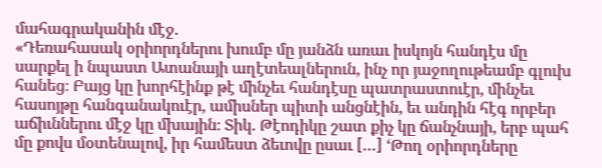մահագրականին մէջ.
«Դեռահասակ օրիորդներու խումբ մը յանձն առաւ իսկոյն հանդէս մը սարքել ի նպաստ Ատանայի աղէտեալներուն, ինչ որ յաջողութեամբ գլուխ հանեց։ Բայց կը խորհէինք թէ մինչեւ հանդէսը պատրաստուէր, մինչեւ հասոյթը հանգանակուէր, ամիսներ պիտի անցնէին, եւ անդին հէգ որբեր աճիւններու մէջ կը մխային։ Տիկ. Թէոդիկը շատ քիչ կը ճանչնայի, երբ պահ մը քովս մօտենալով, իր համեստ ձեւովը ըսաւ […] ‘Թող օրիորդները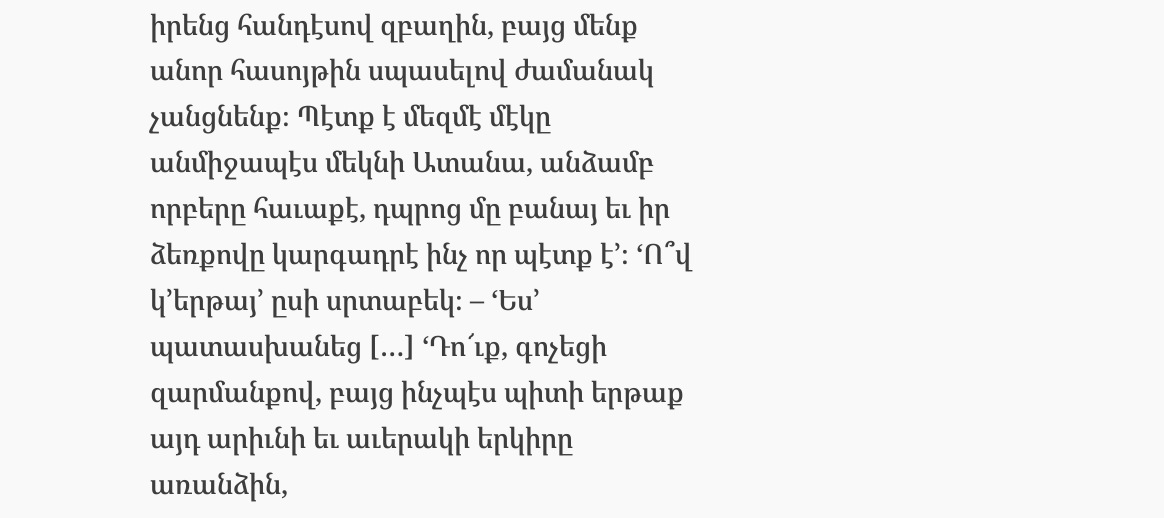իրենց հանդէսով զբաղին, բայց մենք անոր հասոյթին սպասելով ժամանակ չանցնենք։ Պէտք է մեզմէ մէկը անմիջապէս մեկնի Ատանա, անձամբ որբերը հաւաքէ, դպրոց մը բանայ եւ իր ձեռքովը կարգադրէ ինչ որ պէտք է’։ ‘Ո՞վ կ’երթայ’ ըսի սրտաբեկ։ – ‘Ես’ պատասխանեց […] ‘Դո՜ւք, գոչեցի զարմանքով, բայց ինչպէս պիտի երթաք այդ արիւնի եւ աւերակի երկիրը առանձին,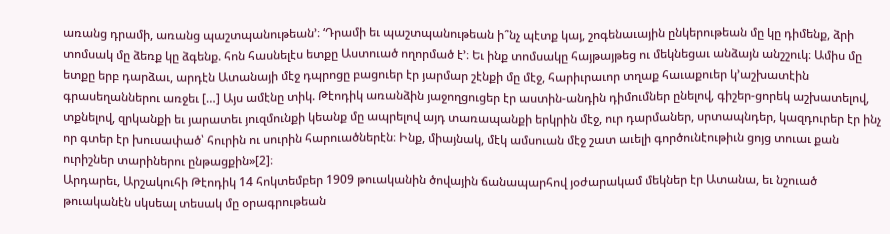առանց դրամի, առանց պաշտպանութեան’։ ‘Դրամի եւ պաշտպանութեան ի՞նչ պէտք կայ, շոգենաւային ընկերութեան մը կը դիմենք, ձրի տոմսակ մը ձեռք կը ձգենք. հոն հասնելէս ետքը Աստուած ողորմած է’։ Եւ ինք տոմսակը հայթայթեց ու մեկնեցաւ անձայն անշշուկ։ Ամիս մը ետքը երբ դարձաւ, արդէն Ատանայի մէջ դպրոցը բացուեր էր յարմար շէնքի մը մէջ, հարիւրաւոր տղաք հաւաքուեր կ’աշխատէին գրասեղաններու առջեւ […] Այս ամէնը տիկ. Թէոդիկ առանձին յաջողցուցեր էր աստին-անդին դիմումներ ընելով, գիշեր-ցորեկ աշխատելով, տքնելով, զրկանքի եւ յարատեւ յուզմունքի կեանք մը ապրելով այդ տառապանքի երկրին մէջ, ուր դարմաներ, սրտապնդեր, կազդուրեր էր ինչ որ գտեր էր խուսափած՝ հուրին ու սուրին հարուածներէն։ Ինք, միայնակ, մէկ ամսուան մէջ շատ աւելի գործունէութիւն ցոյց տուաւ քան ուրիշներ տարիներու ընթացքին»[2]։
Արդարեւ, Արշակուհի Թէոդիկ 14 հոկտեմբեր 1909 թուականին ծովային ճանապարհով յօժարակամ մեկներ էր Ատանա, եւ նշուած թուականէն սկսեալ տեսակ մը օրագրութեան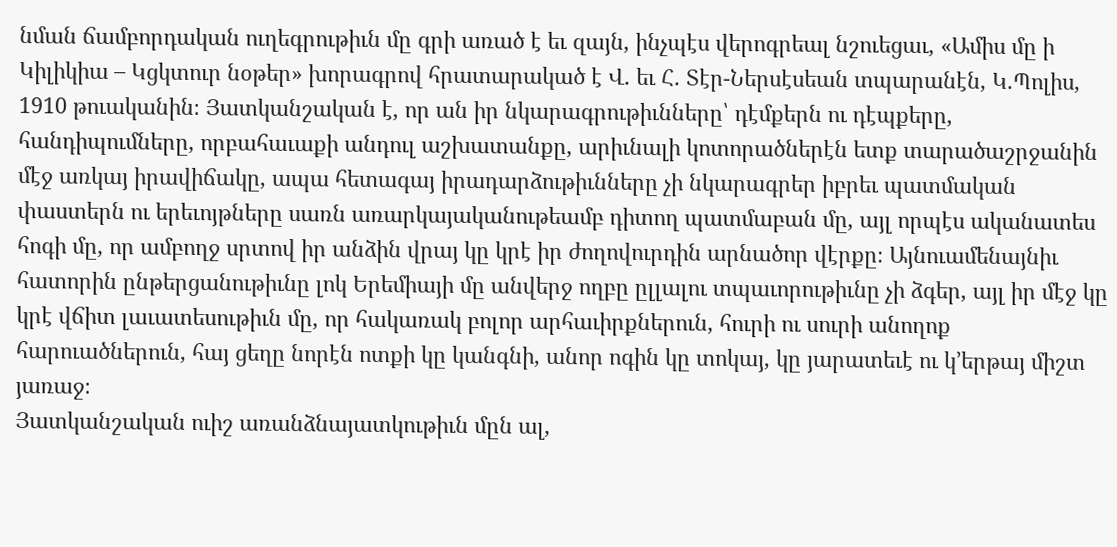նման ճամբորդական ուղեգրութիւն մը գրի առած է եւ զայն, ինչպէս վերոգրեալ նշուեցաւ, «Ամիս մը ի Կիլիկիա – Կցկտուր նօթեր» խորագրով հրատարակած է Վ. եւ Հ. Տէր-Ներսէսեան տպարանէն, Կ.Պոլիս, 1910 թուականին։ Յատկանշական է, որ ան իր նկարագրութիւնները՝ դէմքերն ու դէպքերը, հանդիպումները, որբահաւաքի անդուլ աշխատանքը, արիւնալի կոտորածներէն ետք տարածաշրջանին մէջ առկայ իրավիճակը, ապա հետագայ իրադարձութիւնները չի նկարագրեր իբրեւ պատմական փաստերն ու երեւոյթները սառն առարկայականութեամբ դիտող պատմաբան մը, այլ որպէս ականատես հոգի մը, որ ամբողջ սրտով իր անձին վրայ կը կրէ իր ժողովուրդին արնածոր վէրքը։ Այնուամենայնիւ հատորին ընթերցանութիւնը լոկ Երեմիայի մը անվերջ ողբը ըլլալու տպաւորութիւնը չի ձգեր, այլ իր մէջ կը կրէ վճիտ լաւատեսութիւն մը, որ հակառակ բոլոր արհաւիրքներուն, հուրի ու սուրի անողոք հարուածներուն, հայ ցեղը նորէն ոտքի կը կանգնի, անոր ոգին կը տոկայ, կը յարատեւէ ու կ’երթայ միշտ յառաջ։
Յատկանշական ուիշ առանձնայատկութիւն մըն ալ,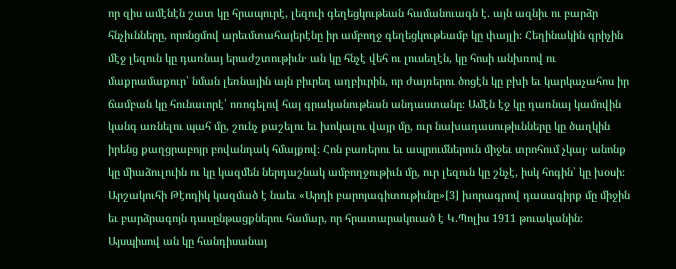որ զիս ամէնէն շատ կը հրապուրէ, լեզուի գեղեցկութեան համանուագն է. այն ազնիւ ու բարձր հնչիւնները, որոնցմով արեւմտահայերէնը իր ամբողջ գեղեցկութեամբ կը փայլի։ Հեղինակին գրիչին մէջ լեզուն կը դառնայ երաժշտութիւն․ ան կը հնչէ վեհ ու լուսեղէն, կը հոսի անխռով ու մաքրամաքուր՝ նման լեռնային այն բիւրեղ աղբիւրին, որ ժայռերու ծոցէն կը բխի եւ կարկաչահոս իր ճամբան կը հունաւորէ՝ ոռոգելով հայ գրականութեան անդաստանը։ Ամէն էջ կը դառնայ կամովին կանգ առնելու պահ մը, շունչ քաշելու եւ խոկալու վայր մը, ուր նախադասութիւնները կը ծաղկին իրենց քաղցրաբոյր բովանդակ հմայքով։ Հոն բառերու եւ ապրումներուն միջեւ տրոհում չկայ․ անոնք կը միաձուլուին ու կը կազմեն ներդաշնակ ամբողջութիւն մը, ուր լեզուն կը շնչէ, իսկ հոգին՝ կը խօսի։
Արշակուհի Թէոդիկ կազմած է նաեւ «Արդի բարոյագիտութիւնը»[3] խորագրով դասագիրք մը միջին եւ բարձրագոյն դասընթացքներու համար, որ հրատարակուած է Կ.Պոլիս 1911 թուականին։ Այսպիսով ան կը հանդիսանայ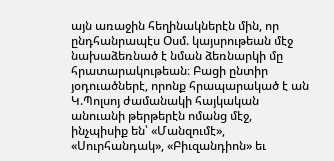այն առաջին հեղինակներէն մին, որ ընդհանրապէս Օսմ. կայսրութեան մէջ նախաձեռնած է նման ձեռնարկի մը հրատարակութեան։ Բացի ընտիր յօդուածներէ, որոնք հրապարակած է ան Կ.Պոլսոյ ժամանակի հայկական անուանի թերթերէն ոմանց մէջ, ինչպիսիք են՝ «Մանզումէ», «Սուրհանդակ», «Բիւզանդիոն» եւ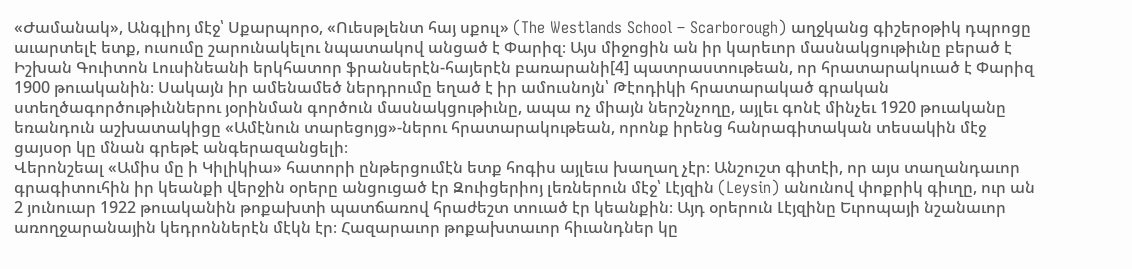«Ժամանակ», Անգլիոյ մէջ՝ Սքարպորօ, «Ուեսթլենտ հայ սքուլ» (The Westlands School – Scarborough) աղջկանց գիշերօթիկ դպրոցը աւարտելէ ետք, ուսումը շարունակելու նպատակով անցած է Փարիզ։ Այս միջոցին ան իր կարեւոր մասնակցութիւնը բերած է Իշխան Գուիտոն Լուսինեանի երկհատոր ֆրանսերէն-հայերէն բառարանի[4] պատրաստութեան, որ հրատարակուած է Փարիզ 1900 թուականին։ Սակայն իր ամենամեծ ներդրումը եղած է իր ամուսնոյն՝ Թէոդիկի հրատարակած գրական ստեղծագործութիւններու յօրինման գործուն մասնակցութիւնը, ապա ոչ միայն ներշնչողը, այլեւ գոնէ մինչեւ 1920 թուականը եռանդուն աշխատակիցը «Ամէնուն տարեցոյց»-ներու հրատարակութեան, որոնք իրենց հանրագիտական տեսակին մէջ ցայսօր կը մնան գրեթէ անգերազանցելի։
Վերոնշեալ «Ամիս մը ի Կիլիկիա» հատորի ընթերցումէն ետք հոգիս այլեւս խաղաղ չէր։ Անշուշտ գիտէի, որ այս տաղանդաւոր գրագիտուհին իր կեանքի վերջին օրերը անցուցած էր Զուիցերիոյ լեռներուն մէջ՝ Լէյզին (Leysin) անունով փոքրիկ գիւղը, ուր ան 2 յունուար 1922 թուականին թոքախտի պատճառով հրաժեշտ տուած էր կեանքին։ Այդ օրերուն Լէյզինը Եւրոպայի նշանաւոր առողջարանային կեդրոններէն մէկն էր։ Հազարաւոր թոքախտաւոր հիւանդներ կը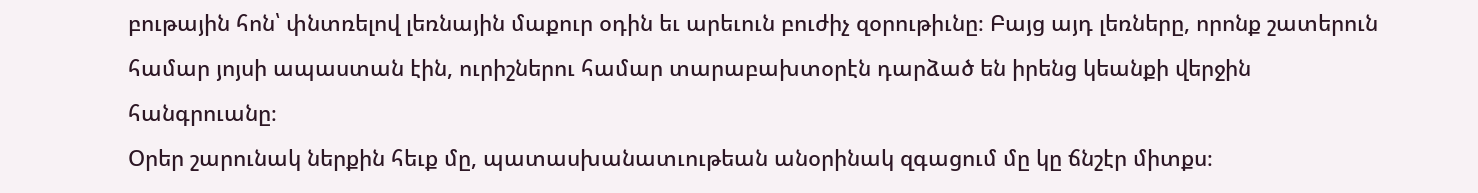բութային հոն՝ փնտռելով լեռնային մաքուր օդին եւ արեւուն բուժիչ զօրութիւնը։ Բայց այդ լեռները, որոնք շատերուն համար յոյսի ապաստան էին, ուրիշներու համար տարաբախտօրէն դարձած են իրենց կեանքի վերջին հանգրուանը։
Օրեր շարունակ ներքին հեւք մը, պատասխանատւութեան անօրինակ զգացում մը կը ճնշէր միտքս։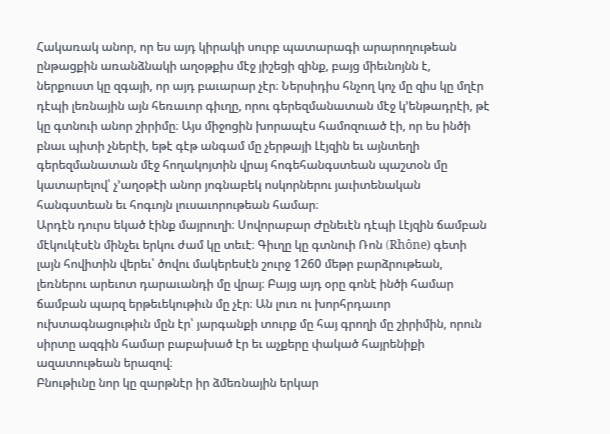Հակառակ անոր, որ ես այդ կիրակի սուրբ պատարագի արարողութեան ընթացքին առանձնակի աղօթքիս մէջ յիշեցի զինք, բայց միեւնոյնն է, ներքուստ կը զգայի, որ այդ բաւարար չէր։ Ներսիդիս հնչող կոչ մը զիս կը մղէր դէպի լեռնային այն հեռաւոր գիւղը, որու գերեզմանատան մէջ կ’ենթադրէի, թէ կը գտնուի անոր շիրիմը։ Այս միջոցին խորապէս համոզուած էի, որ ես ինծի բնաւ պիտի չներէի, եթէ գէթ անգամ մը չերթայի Լէյզին եւ այնտեղի գերեզմանատան մէջ հողակոյտին վրայ հոգեհանգստեան պաշտօն մը կատարելով՝ չ’աղօթէի անոր յոգնաբեկ ոսկորներու յաւիտենական հանգստեան եւ հոգւոյն լուսաւորութեան համար։
Արդէն դուրս եկած էինք մայրուղի։ Սովորաբար Ժընեւէն դէպի Լէյզին ճամբան մէկուկէսէն մինչեւ երկու ժամ կը տեւէ։ Գիւղը կը գտնուի Ռոն (Rhône) գետի լայն հովիտին վերեւ՝ ծովու մակերեսէն շուրջ 1260 մեթր բարձրութեան, լեռներու արեւոտ դարաւանդի մը վրայ։ Բայց այդ օրը գոնէ ինծի համար ճամբան պարզ երթեւեկութիւն մը չէր։ Ան լուռ ու խորհրդաւոր ուխտագնացութիւն մըն էր՝ յարգանքի տուրք մը հայ գրողի մը շիրիմին, որուն սիրտը ազգին համար բաբախած էր եւ աչքերը փակած հայրենիքի ազատութեան երազով։
Բնութիւնը նոր կը զարթնէր իր ձմեռնային երկար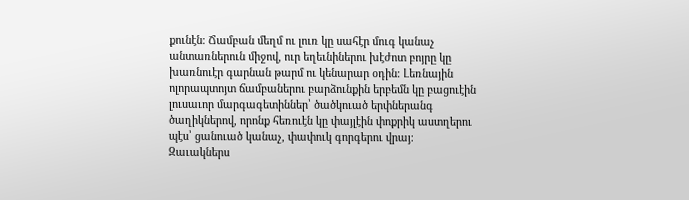քունէն։ Ճամբան մեղմ ու լուռ կը սահէր մուգ կանաչ անտառներուն միջով, ուր եղեւնիներու խէժոտ բոյրը կը խառնուէր գարնան թարմ ու կենարար օդին։ Լեռնային ոլորապտոյտ ճամբաներու բարձունքին երբեմն կը բացուէին լուսաւոր մարգագետիններ՝ ծածկուած երփներանգ ծաղիկներով, որոնք հեռուէն կը փայլէին փոքրիկ աստղերու պէս՝ ցանուած կանաչ, փափուկ գորգերու վրայ։
Զաւակներս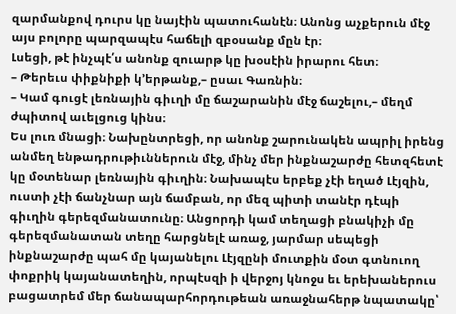զարմանքով դուրս կը նայէին պատուհանէն։ Անոնց աչքերուն մէջ այս բոլորը պարզապէս հաճելի զբօսանք մըն էր։
Լսեցի, թէ ինչպէ՛ս անոնք զուարթ կը խօսէին իրարու հետ։
– Թերեւս փիքնիքի կ’երթանք,– ըսաւ Գառնին։
– Կամ գուցէ լեռնային գիւղի մը ճաշարանին մէջ ճաշելու,– մեղմ ժպիտով աւելցուց կինս։
Ես լուռ մնացի։ Նախընտրեցի, որ անոնք շարունակեն ապրիլ իրենց անմեղ ենթադրութիւններուն մէջ, մինչ մեր ինքնաշարժը հետզհետէ կը մօտենար լեռնային գիւղին։ Նախապէս երբեք չէի եղած Լէյզին, ուստի չէի ճանչնար այն ճամբան, որ մեզ պիտի տանէր դէպի գիւղին գերեզմանատունը։ Անցորդի կամ տեղացի բնակիչի մը գերեզմանատան տեղը հարցնելէ առաջ, յարմար սեպեցի ինքնաշարժը պահ մը կայանելու Լէյզընի մուտքին մօտ գտնուող փոքրիկ կայանատեղին, որպէսզի ի վերջոյ կնոջս եւ երեխաներուս բացատրեմ մեր ճանապարհորդութեան առաջնահերթ նպատակը՝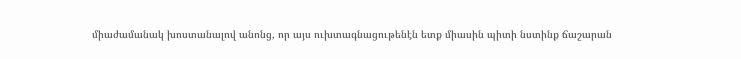միաժամանակ խոստանալով անոնց, որ այս ուխտագնացութենէն ետք միասին պիտի նստինք ճաշարան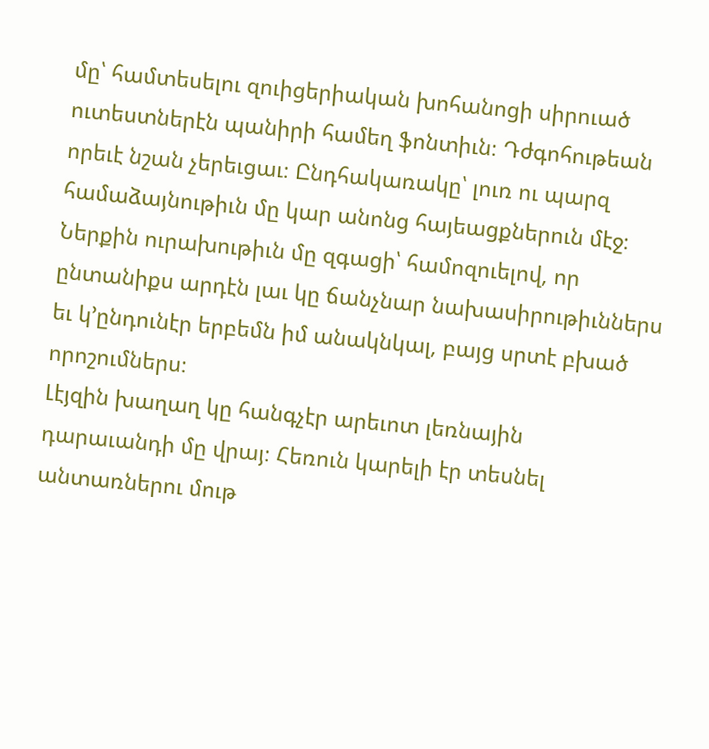մը՝ համտեսելու զուիցերիական խոհանոցի սիրուած ուտեստներէն պանիրի համեղ ֆոնտիւն։ Դժգոհութեան որեւէ նշան չերեւցաւ։ Ընդհակառակը՝ լուռ ու պարզ համաձայնութիւն մը կար անոնց հայեացքներուն մէջ։ Ներքին ուրախութիւն մը զգացի՝ համոզուելով, որ ընտանիքս արդէն լաւ կը ճանչնար նախասիրութիւններս եւ կ’ընդունէր երբեմն իմ անակնկալ, բայց սրտէ բխած որոշումներս։
Լէյզին խաղաղ կը հանգչէր արեւոտ լեռնային դարաւանդի մը վրայ։ Հեռուն կարելի էր տեսնել անտառներու մութ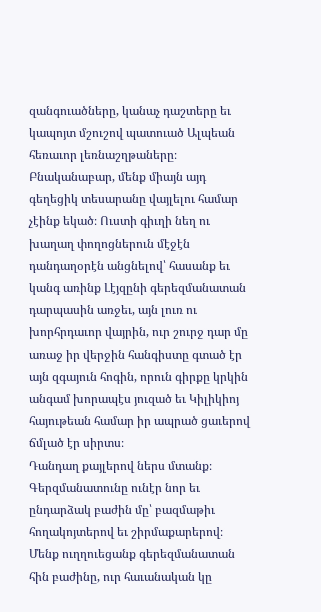զանգուածները, կանաչ դաշտերը եւ կապոյտ մշուշով պատուած Ալպեան հեռաւոր լեռնաշղթաները։ Բնականաբար, մենք միայն այդ գեղեցիկ տեսարանը վայլելու համար չէինք եկած։ Ուստի գիւղի նեղ ու խաղաղ փողոցներուն մէջէն դանդաղօրէն անցնելով՝ հասանք եւ կանգ առինք Լէյզընի գերեզմանատան դարպասին առջեւ, այն լուռ ու խորհրդաւոր վայրին, ուր շուրջ դար մը առաջ իր վերջին հանգիստը գտած էր այն զգայուն հոգին, որուն գիրքը կրկին անգամ խորապէս յուզած եւ Կիլիկիոյ հայութեան համար իր ապրած ցաւերով ճմլած էր սիրտս։
Դանդաղ քայլերով ներս մտանք։ Գերզմանատունը ունէր նոր եւ ընդարձակ բաժին մը՝ բազմաթիւ հողակոյտերով եւ շիրմաքարերով։ Մենք ուղղուեցանք գերեզմանատան հին բաժինը, ուր հաւանական կը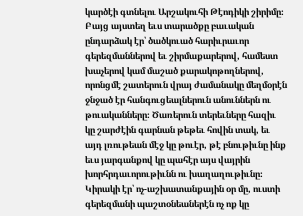կարծէի գտնելու Արշակուհի Թէոդիկի շիրիմը։ Բայց այստեղ եւս տարածքը բաւական ընդարձակ էր՝ ծածկուած հարիւրաւոր գերեզմաններով եւ շիրմաքարերով, համեստ խաչերով կամ մաշած քարակոթողներով, որոնցմէ շատերուն վրայ ժամանակը մեղմօրէն ջնջած էր հանգուցեալներուն անուններն ու թուականները։ Ծառերուն տերեւները հազիւ կը շարժէին գարնան թեթեւ հովին տակ, եւ այդ լռութեան մէջ կը թուէր, թէ բնութիւնը ինք եւս յարգանքով կը պահէր այս վայրին խորհրդաւորութիւնն ու խաղաղութիւնը։
Կիրակի էր՝ ոչ-աշխատանքային օր մը, ուստի գերեզմանի պաշտօնեաներէն ոչ ոք կը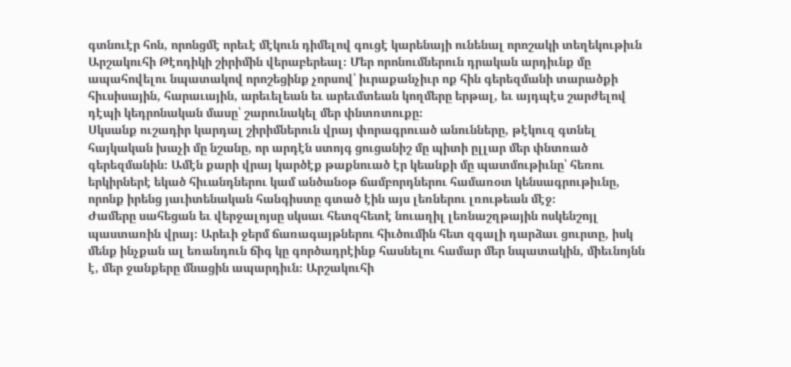գտնուէր հոն, որոնցմէ որեւէ մէկուն դիմելով գուցէ կարենայի ունենալ որոշակի տեղեկութիւն Արշակուհի Թէոդիկի շիրիմին վերաբերեալ։ Մեր որոնումներուն դրական արդիւնք մը ապահովելու նպատակով որոշեցինք չորսով՝ իւրաքանչիւր ոք հին գերեզմանի տարածքի հիւսիսային, հարաւային, արեւելեան եւ արեւմտեան կողմերը երթալ, եւ այդպէս շարժելով դէպի կեդրոնական մասը՝ շարունակել մեր փնտռտուքը։
Սկսանք ուշադիր կարդալ շիրիմներուն վրայ փորագրուած անունները, թէկուզ գտնել հայկական խաչի մը նշանը, որ արդէն ստոյգ ցուցանիշ մը պիտի ըլլար մեր փնտռած գերեզմանին։ Ամէն քարի վրայ կարծէք թաքնուած էր կեանքի մը պատմութիւնը՝ հեռու երկիրներէ եկած հիւանդներու կամ անծանօթ ճամբորդներու համառօտ կենսագրութիւնը, որոնք իրենց յաւիտենական հանգիստը գտած էին այս լեռներու լռութեան մէջ։
Ժամերը սահեցան եւ վերջալոյսը սկսաւ հետզհետէ նուաղիլ լեռնաշղթային ոսկենշոյլ պաստառին վրայ։ Արեւի ջերմ ճառագայթներու հիւծումին հետ զգալի դարձաւ ցուրտը, իսկ մենք ինչքան ալ եռանդուն ճիգ կը գործադրէինք հասնելու համար մեր նպատակին, միեւնոյնն է, մեր ջանքերը մնացին ապարդիւն։ Արշակուհի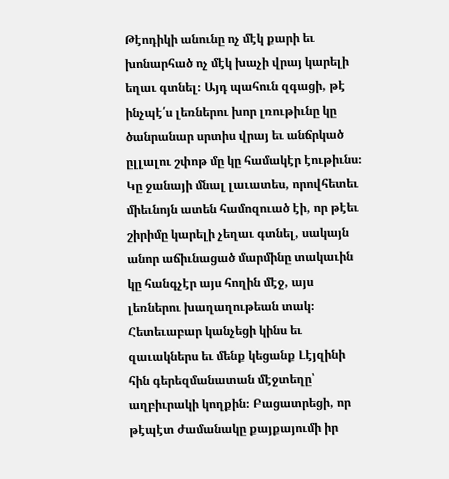Թէոդիկի անունը ոչ մէկ քարի եւ խոնարհած ոչ մէկ խաչի վրայ կարելի եղաւ գտնել։ Այդ պահուն զգացի, թէ ինչպէ՛ս լեռներու խոր լռութիւնը կը ծանրանար սրտիս վրայ եւ անճրկած ըլլալու շփոթ մը կը համակէր էութիւնս։ Կը ջանայի մնալ լաւատես, որովհետեւ միեւնոյն ատեն համոզուած էի, որ թէեւ շիրիմը կարելի չեղաւ գտնել, սակայն անոր աճիւնացած մարմինը տակաւին կը հանգչէր այս հողին մէջ, այս լեռներու խաղաղութեան տակ։ Հետեւաբար կանչեցի կինս եւ զաւակներս եւ մենք կեցանք Լէյզինի հին գերեզմանատան մէջտեղը՝ աղբիւրակի կողքին։ Բացատրեցի, որ թէպէտ ժամանակը քայքայումի իր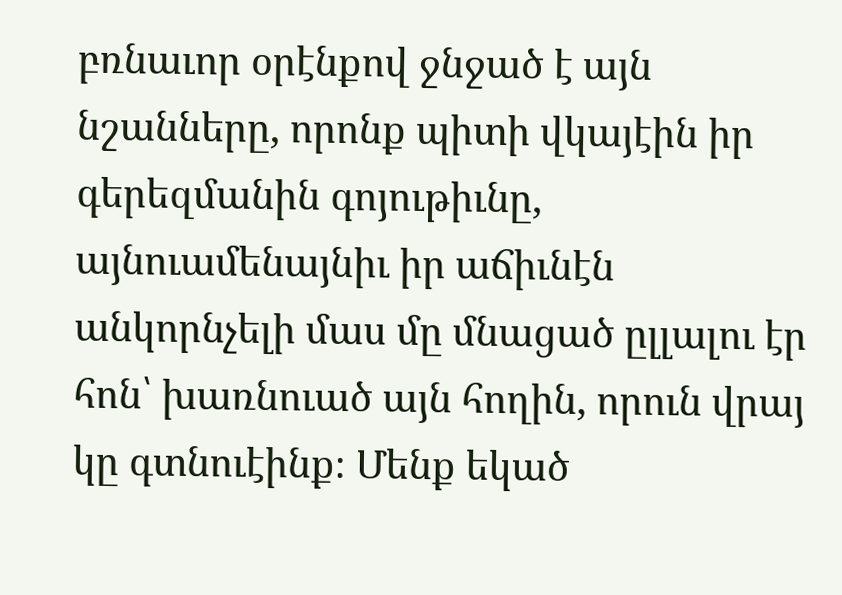բռնաւոր օրէնքով ջնջած է այն նշանները, որոնք պիտի վկայէին իր գերեզմանին գոյութիւնը, այնուամենայնիւ իր աճիւնէն անկորնչելի մաս մը մնացած ըլլալու էր հոն՝ խառնուած այն հողին, որուն վրայ կը գտնուէինք։ Մենք եկած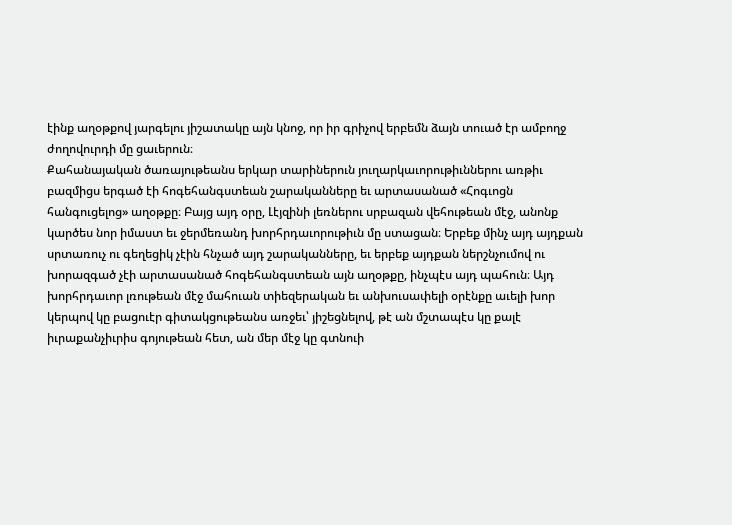էինք աղօթքով յարգելու յիշատակը այն կնոջ, որ իր գրիչով երբեմն ձայն տուած էր ամբողջ ժողովուրդի մը ցաւերուն։
Քահանայական ծառայութեանս երկար տարիներուն յուղարկաւորութիւններու առթիւ բազմիցս երգած էի հոգեհանգստեան շարականները եւ արտասանած «Հոգւոցն հանգուցելոց» աղօթքը։ Բայց այդ օրը, Լէյզինի լեռներու սրբազան վեհութեան մէջ, անոնք կարծես նոր իմաստ եւ ջերմեռանդ խորհրդաւորութիւն մը ստացան։ Երբեք մինչ այդ այդքան սրտառուչ ու գեղեցիկ չէին հնչած այդ շարականները, եւ երբեք այդքան ներշնչումով ու խորազգած չէի արտասանած հոգեհանգստեան այն աղօթքը, ինչպէս այդ պահուն։ Այդ խորհրդաւոր լռութեան մէջ մահուան տիեզերական եւ անխուսափելի օրէնքը աւելի խոր կերպով կը բացուէր գիտակցութեանս առջեւ՝ յիշեցնելով, թէ ան մշտապէս կը քալէ իւրաքանչիւրիս գոյութեան հետ, ան մեր մէջ կը գտնուի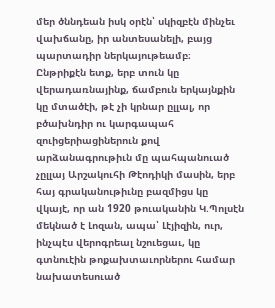մեր ծննդեան իսկ օրէն՝ սկիզբէն մինչեւ վախճանը, իր անտեսանելի, բայց պարտադիր ներկայութեամբ։
Ընթրիքէն ետք, երբ տուն կը վերադառնայինք, ճամբուն երկայնքին կը մտածէի, թէ չի կրնար ըլլալ, որ բծախնդիր ու կարգապահ զուիցերիացիներուն քով արձանագրութիւն մը պահպանուած չըլլայ Արշակուհի Թէոդիկի մասին, երբ հայ գրականութիւնը բազմիցս կը վկայէ, որ ան 1920 թուականին Կ.Պոլսէն մեկնած է Լոզան, ապա՝ Լէյիզին, ուր, ինչպէս վերոգրեալ նշուեցաւ, կը գտնուէին թոքախտաւորներու համար նախատեսուած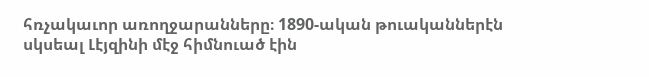հռչակաւոր առողջարանները։ 1890-ական թուականներէն սկսեալ Լէյզինի մէջ հիմնուած էին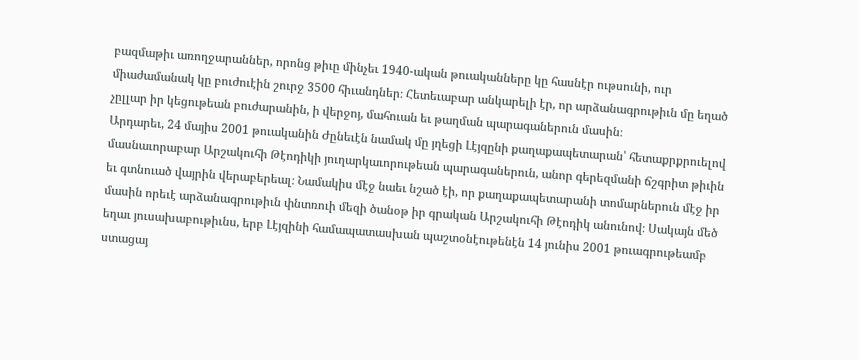բազմաթիւ առողջարաններ, որոնց թիւը մինչեւ 1940-ական թուականները կը հասնէր ութսունի, ուր միաժամանակ կը բուժուէին շուրջ 3500 հիւանդներ։ Հետեւաբար անկարելի էր, որ արձանագրութիւն մը եղած չըլլար իր կեցութեան բուժարանին, ի վերջոյ, մահուան եւ թաղման պարագաներուն մասին։
Արդարեւ, 24 մայիս 2001 թուականին Ժընեւէն նամակ մը յղեցի Լէյզընի քաղաքապետարան՝ հետաքրքրուելով մասնաւորաբար Արշակուհի Թէոդիկի յուղարկաւորութեան պարագաներուն, անոր գերեզմանի ճշգրիտ թիւին եւ գտնուած վայրին վերաբերեալ։ Նամակիս մէջ նաեւ նշած էի, որ քաղաքապետարանի տոմարներուն մէջ իր մասին որեւէ արձանագրութիւն փնտռուի մեզի ծանօթ իր գրական Արշակուհի Թէոդիկ անունով։ Սակայն մեծ եղաւ յուսախաբութիւնս, երբ Լէյզինի համապատասխան պաշտօնէութենէն 14 յունիս 2001 թուագրութեամբ ստացայ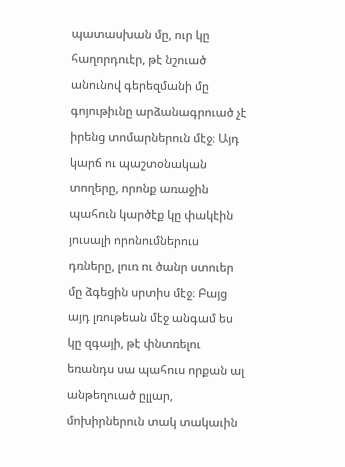պատասխան մը, ուր կը հաղորդուէր, թէ նշուած անունով գերեզմանի մը գոյութիւնը արձանագրուած չէ իրենց տոմարներուն մէջ։ Այդ կարճ ու պաշտօնական տողերը, որոնք առաջին պահուն կարծէք կը փակէին յուսալի որոնումներուս դռները, լուռ ու ծանր ստուեր մը ձգեցին սրտիս մէջ։ Բայց այդ լռութեան մէջ անգամ ես կը զգայի, թէ փնտռելու եռանդս սա պահուս որքան ալ անթեղուած ըլլար, մոխիրներուն տակ տակաւին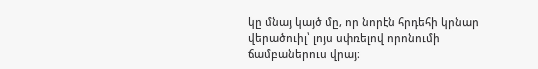կը մնայ կայծ մը, որ նորէն հրդեհի կրնար վերածուիլ՝ լոյս սփռելով որոնումի ճամբաներուս վրայ։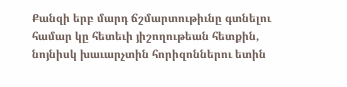Քանզի երբ մարդ ճշմարտութիւնը գտնելու համար կը հետեւի յիշողութեան հետքին, նոյնիսկ խաւարչտին հորիզոններու ետին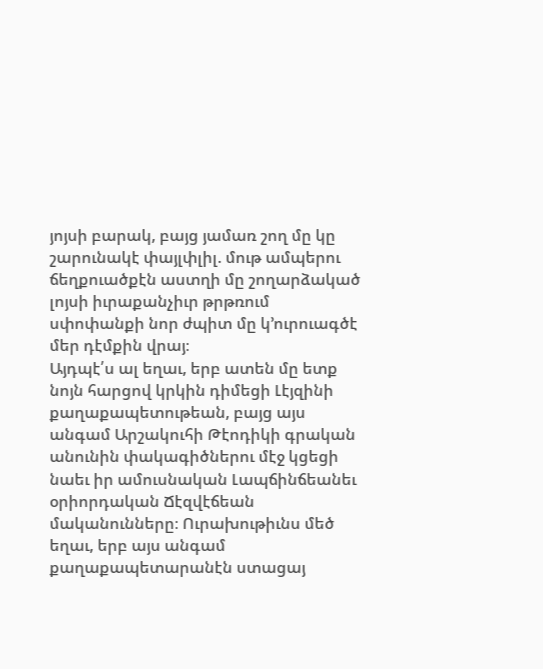յոյսի բարակ, բայց յամառ շող մը կը շարունակէ փայլփլիլ. մութ ամպերու ճեղքուածքէն աստղի մը շողարձակած լոյսի իւրաքանչիւր թրթռում սփոփանքի նոր ժպիտ մը կ’ուրուագծէ մեր դէմքին վրայ։
Այդպէ՛ս ալ եղաւ, երբ ատեն մը ետք նոյն հարցով կրկին դիմեցի Լէյզինի քաղաքապետութեան, բայց այս անգամ Արշակուհի Թէոդիկի գրական անունին փակագիծներու մէջ կցեցի նաեւ իր ամուսնական Լապճինճեանեւ օրիորդական Ճէզվէճեան մականունները։ Ուրախութիւնս մեծ եղաւ, երբ այս անգամ քաղաքապետարանէն ստացայ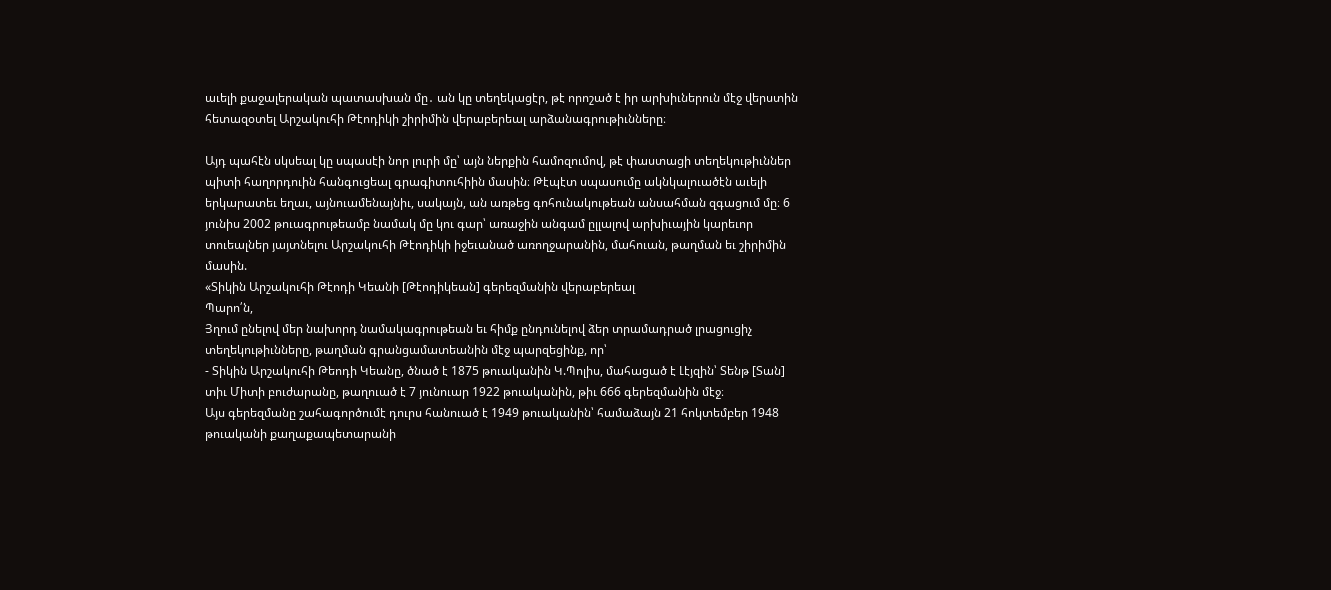աւելի քաջալերական պատասխան մը․ ան կը տեղեկացէր, թէ որոշած է իր արխիւներուն մէջ վերստին հետազօտել Արշակուհի Թէոդիկի շիրիմին վերաբերեալ արձանագրութիւնները։

Այդ պահէն սկսեալ կը սպասէի նոր լուրի մը՝ այն ներքին համոզումով, թէ փաստացի տեղեկութիւններ պիտի հաղորդուին հանգուցեալ գրագիտուհիին մասին։ Թէպէտ սպասումը ակնկալուածէն աւելի երկարատեւ եղաւ, այնուամենայնիւ, սակայն, ան առթեց գոհունակութեան անսահման զգացում մը։ 6 յունիս 2002 թուագրութեամբ նամակ մը կու գար՝ առաջին անգամ ըլլալով արխիւային կարեւոր տուեալներ յայտնելու Արշակուհի Թէոդիկի իջեւանած առողջարանին, մահուան, թաղման եւ շիրիմին մասին.
«Տիկին Արշակուհի Թէոդի Կեանի [Թէոդիկեան] գերեզմանին վերաբերեալ
Պարո՛ն,
Յղում ընելով մեր նախորդ նամակագրութեան եւ հիմք ընդունելով ձեր տրամադրած լրացուցիչ տեղեկութիւնները, թաղման գրանցամատեանին մէջ պարզեցինք, որ՝
- Տիկին Արշակուհի Թեոդի Կեանը, ծնած է 1875 թուականին Կ.Պոլիս, մահացած է Լէյզին՝ Տենթ [Տան] տիւ Միտի բուժարանը, թաղուած է 7 յունուար 1922 թուականին, թիւ 666 գերեզմանին մէջ։
Այս գերեզմանը շահագործումէ դուրս հանուած է 1949 թուականին՝ համաձայն 21 հոկտեմբեր 1948 թուականի քաղաքապետարանի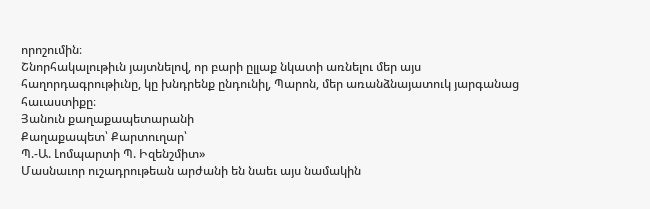որոշումին։
Շնորհակալութիւն յայտնելով, որ բարի ըլլաք նկատի առնելու մեր այս հաղորդագրութիւնը, կը խնդրենք ընդունիլ, Պարոն, մեր առանձնայատուկ յարգանաց հաւաստիքը։
Յանուն քաղաքապետարանի
Քաղաքապետ՝ Քարտուղար՝
Պ.-Ա. Լոմպարտի Պ. Իզենշմիտ»
Մասնաւոր ուշադրութեան արժանի են նաեւ այս նամակին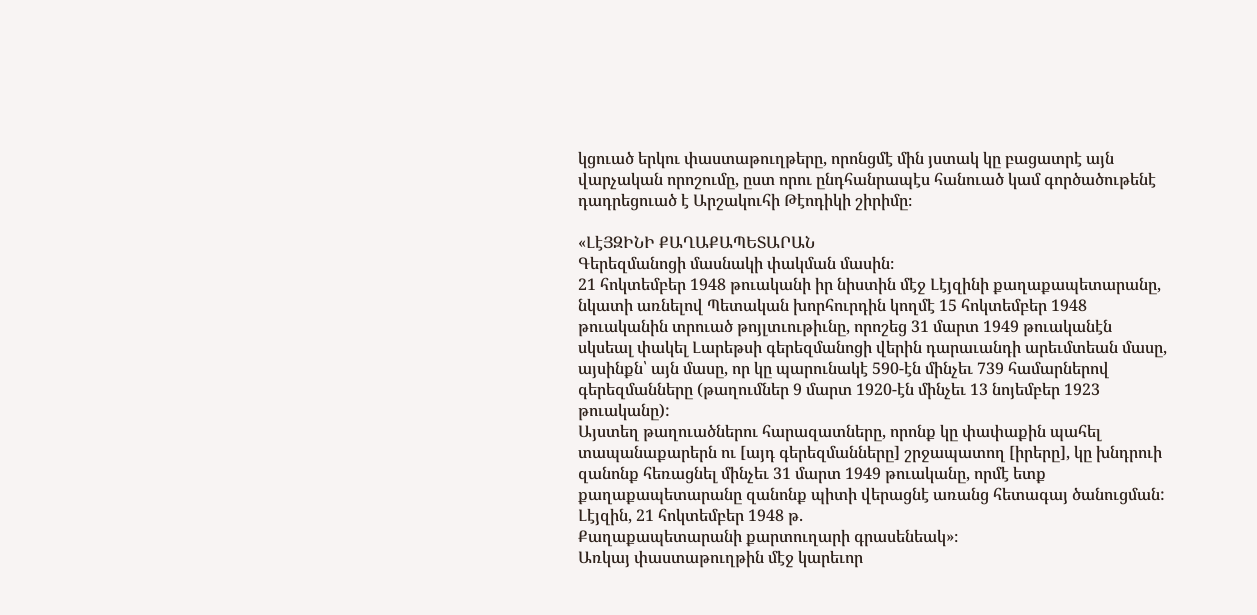կցուած երկու փաստաթուղթերը, որոնցմէ մին յստակ կը բացատրէ այն վարչական որոշումը, ըստ որու ընդհանրապէս հանուած կամ գործածութենէ դադրեցուած է Արշակուհի Թէոդիկի շիրիմը։

«ԼէՅԶԻՆԻ ՔԱՂԱՔԱՊԵՏԱՐԱՆ
Գերեզմանոցի մասնակի փակման մասին։
21 հոկտեմբեր 1948 թուականի իր նիստին մէջ Լէյզինի քաղաքապետարանը, նկատի առնելով Պետական խորհուրդին կողմէ 15 հոկտեմբեր 1948 թուականին տրուած թոյլտւութիւնը, որոշեց 31 մարտ 1949 թուականէն սկսեալ փակել Լարեթսի գերեզմանոցի վերին դարաւանդի արեւմտեան մասը, այսինքն՝ այն մասը, որ կը պարունակէ 590-էն մինչեւ 739 համարներով գերեզմանները (թաղումներ 9 մարտ 1920-էն մինչեւ 13 նոյեմբեր 1923 թուականը):
Այստեղ թաղուածներու հարազատները, որոնք կը փափաքին պահել տապանաքարերն ու [այդ գերեզմանները] շրջապատող [իրերը], կը խնդրուի զանոնք հեռացնել մինչեւ 31 մարտ 1949 թուականը, որմէ ետք քաղաքապետարանը զանոնք պիտի վերացնէ առանց հետագայ ծանուցման:
Լէյզին, 21 հոկտեմբեր 1948 թ.
Քաղաքապետարանի քարտուղարի գրասենեակ»։
Առկայ փաստաթուղթին մէջ կարեւոր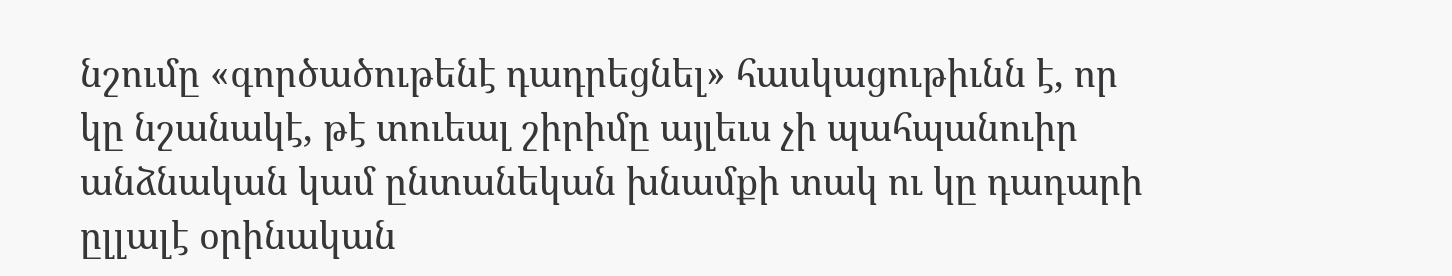նշումը «գործածութենէ դադրեցնել» հասկացութիւնն է, որ կը նշանակէ, թէ տուեալ շիրիմը այլեւս չի պահպանուիր անձնական կամ ընտանեկան խնամքի տակ ու կը դադարի ըլլալէ օրինական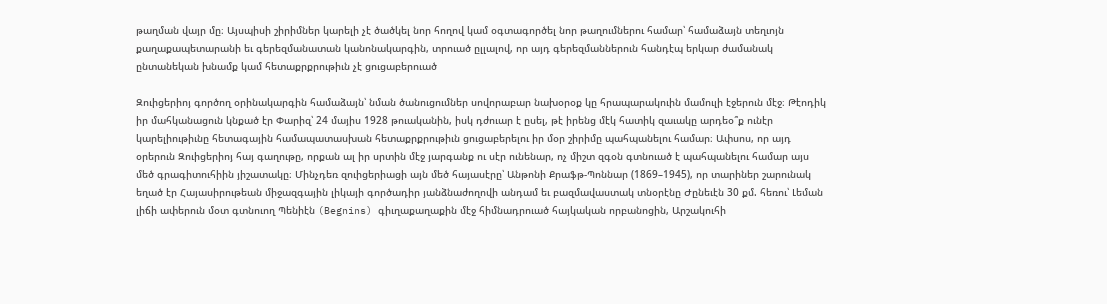թաղման վայր մը։ Այսպիսի շիրիմներ կարելի չէ ծածկել նոր հողով կամ օգտագործել նոր թաղումներու համար՝ համաձայն տեղւոյն քաղաքապետարանի եւ գերեզմանատան կանոնակարգին, տրուած ըլլալով, որ այդ գերեզմաններուն հանդէպ երկար ժամանակ ընտանեկան խնամք կամ հետաքրքրութիւն չէ ցուցաբերուած

Զուիցերիոյ գործող օրինակարգին համաձայն՝ նման ծանուցումներ սովորաբար նախօրօք կը հրապարակուին մամուլի էջերուն մէջ։ Թէոդիկ իր մահկանացուն կնքած էր Փարիզ՝ 24 մայիս 1928 թուականին, իսկ դժուար է ըսել, թէ իրենց մէկ հատիկ զաւակը արդեօ՞ք ունէր կարելիութիւնը հետագային համապատասխան հետաքրքրութիւն ցուցաբերելու իր մօր շիրիմը պահպանելու համար։ Ափսոս, որ այդ օրերուն Զուիցերիոյ հայ գաղութը, որքան ալ իր սրտին մէջ յարգանք ու սէր ունենար, ոչ միշտ զգօն գտնուած է պահպանելու համար այս մեծ գրագիտուհիին յիշատակը։ Մինչդեռ զուիցերիացի այն մեծ հայասէրը՝ Անթոնի Քրաֆթ-Պոննար (1869–1945), որ տարիներ շարունակ եղած էր Հայասիրութեան միջազգային լիկայի գործադիր յանձնաժողովի անդամ եւ բազմավաստակ տնօրէնը Ժընեւէն 30 քմ. հեռու՝ Լեման լիճի ափերուն մօտ գտնուող Պենիէն (Begnins) գիւղաքաղաքին մէջ հիմնադրուած հայկական որբանոցին, Արշակուհի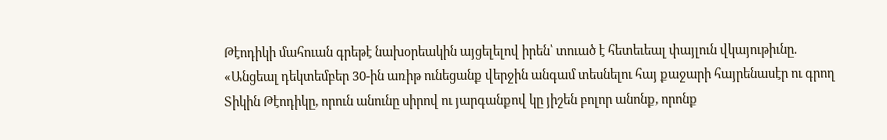Թէոդիկի մահուան գրեթէ նախօրեակին այցելելով իրեն՝ տուած է հետեւեալ փայլուն վկայութիւնը.
«Անցեալ դեկտեմբեր 30-ին առիթ ունեցանք վերջին անգամ տեսնելու հայ քաջարի հայրենասէր ու գրող Տիկին Թէոդիկը, որուն անունը սիրով ու յարգանքով կը յիշեն բոլոր անոնք, որոնք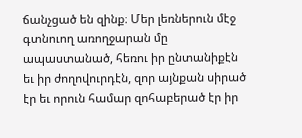ճանչցած են զինք։ Մեր լեռներուն մէջ գտնուող առողջարան մը ապաստանած, հեռու իր ընտանիքէն եւ իր ժողովուրդէն, զոր այնքան սիրած էր եւ որուն համար զոհաբերած էր իր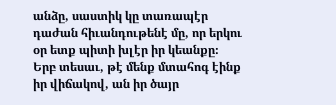անձը, սաստիկ կը տառապէր դաժան հիւանդութենէ մը, որ երկու օր ետք պիտի խլէր իր կեանքը։ Երբ տեսաւ, թէ մենք մտահոգ էինք իր վիճակով, ան իր ծայր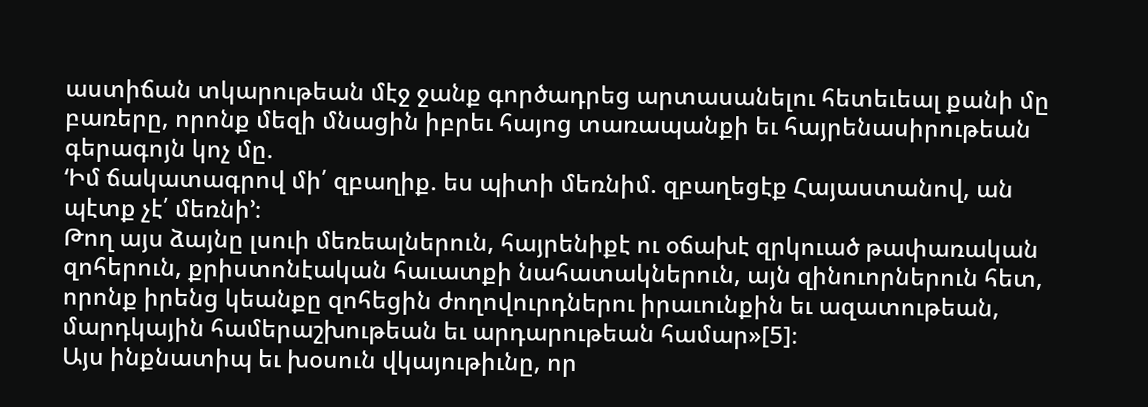աստիճան տկարութեան մէջ ջանք գործադրեց արտասանելու հետեւեալ քանի մը բառերը, որոնք մեզի մնացին իբրեւ հայոց տառապանքի եւ հայրենասիրութեան գերագոյն կոչ մը.
‘Իմ ճակատագրով մի՛ զբաղիք. ես պիտի մեռնիմ. զբաղեցէք Հայաստանով, ան պէտք չէ՛ մեռնի’։
Թող այս ձայնը լսուի մեռեալներուն, հայրենիքէ ու օճախէ զրկուած թափառական զոհերուն, քրիստոնէական հաւատքի նահատակներուն, այն զինուորներուն հետ, որոնք իրենց կեանքը զոհեցին ժողովուրդներու իրաւունքին եւ ազատութեան, մարդկային համերաշխութեան եւ արդարութեան համար»[5]։
Այս ինքնատիպ եւ խօսուն վկայութիւնը, որ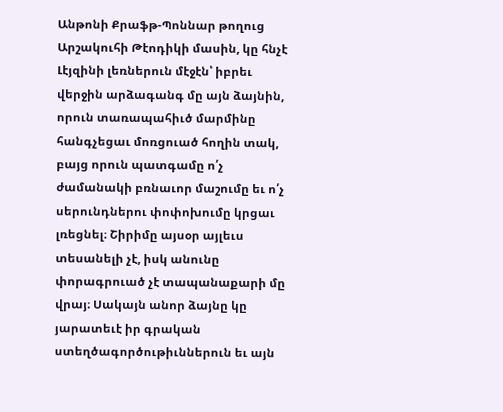Անթոնի Քրաֆթ-Պոննար թողուց Արշակուհի Թէոդիկի մասին, կը հնչէ Լէյզինի լեռներուն մէջէն՝ իբրեւ վերջին արձագանգ մը այն ձայնին, որուն տառապահիւծ մարմինը հանգչեցաւ մոռցուած հողին տակ, բայց որուն պատգամը ո՛չ ժամանակի բռնաւոր մաշումը եւ ո՛չ սերունդներու փոփոխումը կրցաւ լռեցնել։ Շիրիմը այսօր այլեւս տեսանելի չէ, իսկ անունը փորագրուած չէ տապանաքարի մը վրայ։ Սակայն անոր ձայնը կը յարատեւէ իր գրական ստեղծագործութիւններուն եւ այն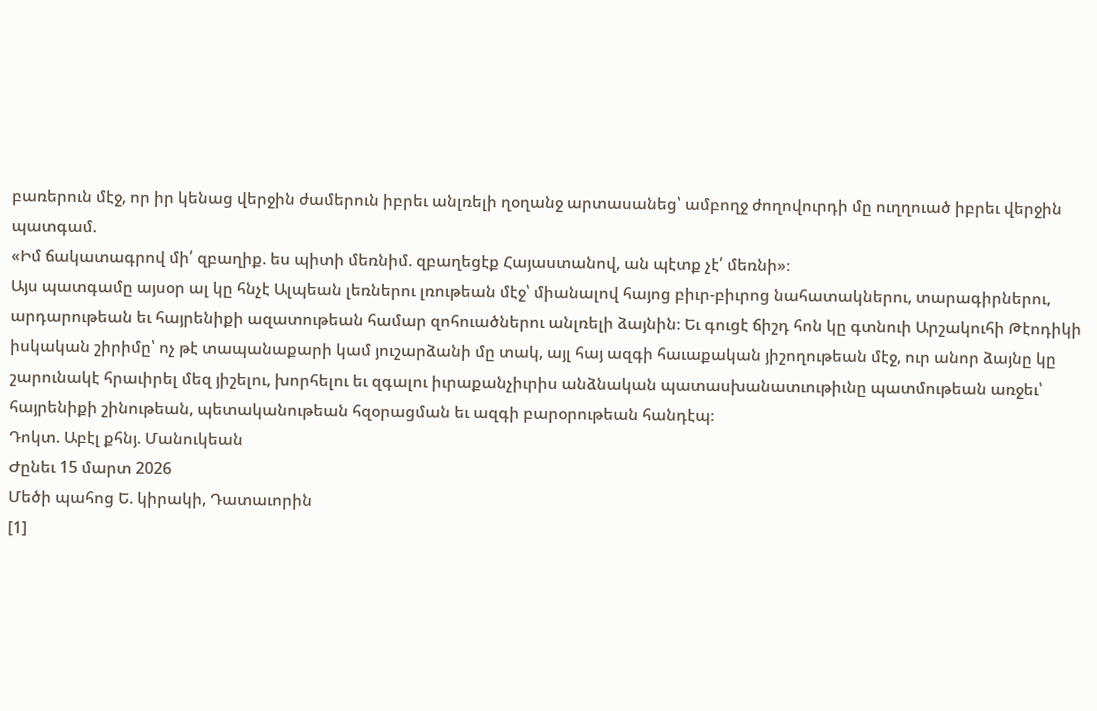բառերուն մէջ, որ իր կենաց վերջին ժամերուն իբրեւ անլռելի ղօղանջ արտասանեց՝ ամբողջ ժողովուրդի մը ուղղուած իբրեւ վերջին պատգամ.
«Իմ ճակատագրով մի՛ զբաղիք. ես պիտի մեռնիմ. զբաղեցէք Հայաստանով, ան պէտք չէ՛ մեռնի»։
Այս պատգամը այսօր ալ կը հնչէ Ալպեան լեռներու լռութեան մէջ՝ միանալով հայոց բիւր-բիւրոց նահատակներու, տարագիրներու, արդարութեան եւ հայրենիքի ազատութեան համար զոհուածներու անլռելի ձայնին։ Եւ գուցէ ճիշդ հոն կը գտնուի Արշակուհի Թէոդիկի իսկական շիրիմը՝ ոչ թէ տապանաքարի կամ յուշարձանի մը տակ, այլ հայ ազգի հաւաքական յիշողութեան մէջ, ուր անոր ձայնը կը շարունակէ հրաւիրել մեզ յիշելու, խորհելու եւ զգալու իւրաքանչիւրիս անձնական պատասխանատւութիւնը պատմութեան առջեւ՝ հայրենիքի շինութեան, պետականութեան հզօրացման եւ ազգի բարօրութեան հանդէպ։
Դոկտ. Աբէլ քհնյ. Մանուկեան
Ժընեւ 15 մարտ 2026
Մեծի պահոց Ե. կիրակի, Դատաւորին
[1]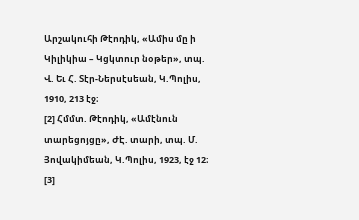Արշակուհի Թէոդիկ, «Ամիս մը ի Կիլիկիա – Կցկտուր նօթեր», տպ. Վ. Եւ Հ. Տէր-Ներսէսեան, Կ.Պոլիս, 1910, 213 էջ։
[2] Հմմտ. Թէոդիկ, «Ամէնուն տարեցոյցը», ԺԷ. տարի, տպ. Մ. Յովակիմեան, Կ.Պոլիս, 1923, էջ 12։
[3]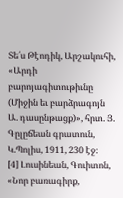Տե՛ս Թէոդիկ, Արշակուհի, «Արդի բարոյագիտութիւնը (Միջին եւ բարձրագոյն Ա. դասընթացք)», հրտ. Յ. Գըլըճեան գրատուն, Կ.Պոլիս, 1911, 230 էջ։
[4] Լուսինեան, Գուիտոն, «Նոր բառագիրք,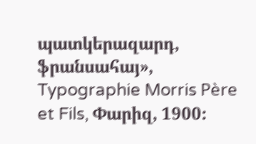պատկերազարդ, ֆրանսահայ», Typographie Morris Père et Fils, Փարիզ, 1900։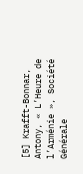[5] Krafft-Bonnar, Antony, « L’Heure de l’Arménie », Société Générale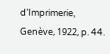d’Imprimerie, Genève, 1922, p. 44.